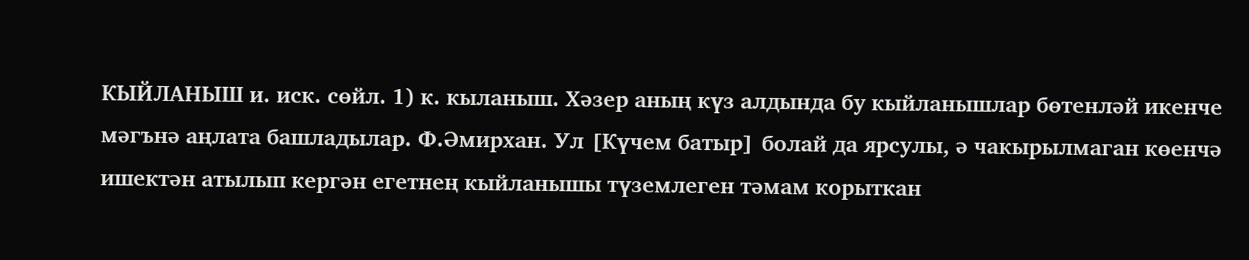КЫЙЛАНЫШ и. иск. сөйл. 1) к. кыланыш. Хәзер аның күз алдында бу кыйланышлар бөтенләй икенче мәгънә аңлата башладылар. Ф.Әмирхан. Ул [Күчем батыр] болай да ярсулы, ә чакырылмаган көенчә ишектән атылып кергән егетнең кыйланышы түземлеген тәмам корыткан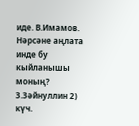иде. В.Имамов. Нәрсәне аңлата инде бу кыйланышы моның? З.Зәйнуллин 2) күч.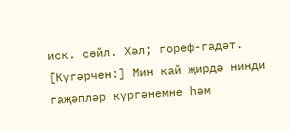иск. сөйл. Хәл; гореф-гадәт. [Күгәрчен:] Мин кай җирдә нинди гаҗәпләр күргәнемне һәм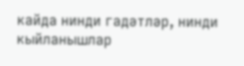кайда нинди гадәтләр, нинди кыйланышлар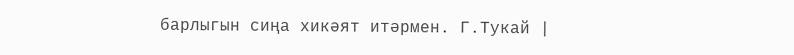барлыгын сиңа хикәят итәрмен. Г.Тукай |